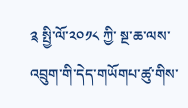༉ སྤྱི་ལོ་༢༠༡༨ ཀྱི་ སྔ་ཆ་ལས་ འབྲུག་གི་དེད་གཡོགཔ་ཚུ་གིས་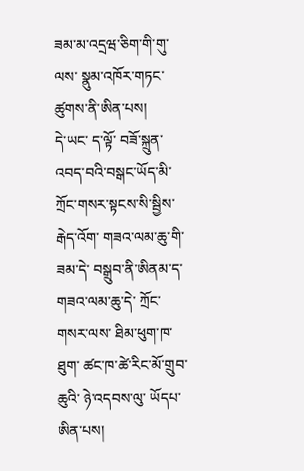ཟམ་མ་འདྲཝ་ཅིག་གི་གུ་ལས་ སྣུམ་འཁོར་གཏང་ཚུགས་ནི་ཨིན་པས།
དེ་ཡང་ ད་ལྟོ་ བཟོ་སྐྲུན་འབད་བའི་བསྒང་ཡོད་མི་ ཀྲོང་གསར་སྟངས་སི་སྦྱིས་རྒེད་འོག་ གཟའ་ལམ་ཆུ་གི་ཟམ་དེ་ བསྒྲུབ་ནི་ཨིནམ་ད་ གཟའ་ལམ་ཆུ་དེ་ ཀྲོང་གསར་ལས་ ཐིམ་ཕུག་ཁ་ཐུག་ ཚང་ཁ་ཚེ་རིང་མོ་གྲུབ་ཆུའི་ ཉེ་འདབས་ལུ་ ཡོདཔ་ཨིན་པས།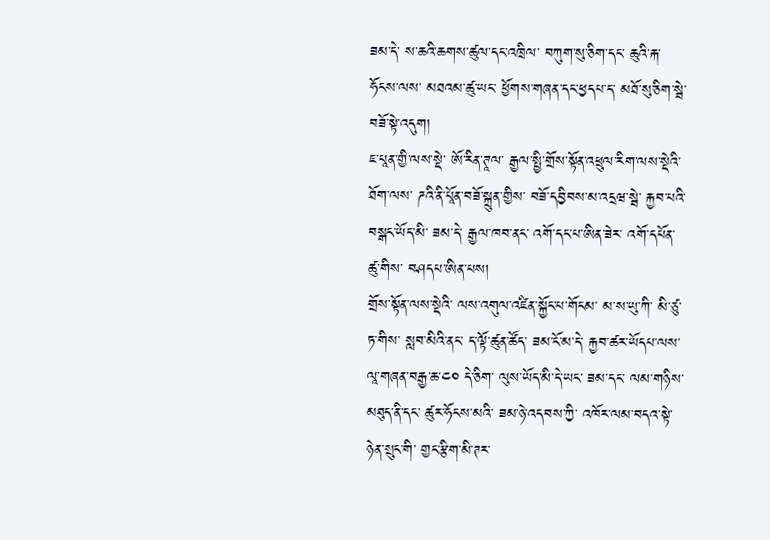ཟམ་དེ་ ས་ཆའི་ཆགས་ཚུལ་དང་འཁྲིལ་ བཀུག་སུ་ཅིག་དང་ ཆུའི་རྐ་ཧོངས་ལས་ མཐའམ་ཚུ་ཡང་ ཕྱོགས་གཞན་དང་ཕྱདཔ་ད་ མཐོ་སུ་ཅིག་སྦེ་ བཟོ་སྟེ་འདུག།
ཇ་པཱན་གྱི་ལས་སྡེ་ ཨོ་རིན་ཊཱལ་ རྒྱལ་སྤྱི་གྲོས་སྟོན་འཕྲུལ་རིག་ལས་སྡེའི་ཐོག་ལས་ ཌའི་ནི་པཱོན་བཟོ་སྐྲུན་གྱིས་ བཟོ་དབྱིབས་མ་འདྲཝ་སྦེ་ རྐྱབ་པའི་བསྒང་ཡོད་མི་ ཟམ་དེ་ རྒྱལ་ཁབ་ནང་ འགོ་དང་པ་ཨིན་ཟེར་ འགོ་དཔོན་ཚུ་གིས་ བཤདཔ་ཨིན་པས།
གྲོས་སྟོན་ལས་སྡེའི་ ལས་འགུལ་འཛིན་སྐྱོང་པ་གོངམ་ མ་ས་ཡུ་ཀི་ མི་ཙུ་ཏ་གིས་ སླབ་མིའི་ནང་ ད་ལྟོ་ཚུན་ཚོད་ ཟམ་ངོ་མ་དེ་ རྐྱབ་ཚར་ཡོདཔ་ལས་ ལཱ་གཞན་བརྒྱ་ཆ་༤༠ དེ་ཅིག་ ལུས་ཡོད་མི་དེ་ཡང་ ཟམ་དང་ ལམ་གཉིས་མཐུད་ནི་དང་ ཚུར་ཧོངས་མའི་ ཟམ་ཉེ་འདབས་ཀྱི་ འཁོར་ལམ་བདའ་སྟེ་ ཉེན་སྲུང་གི་ གྱང་རྩིག་མི་ཊར་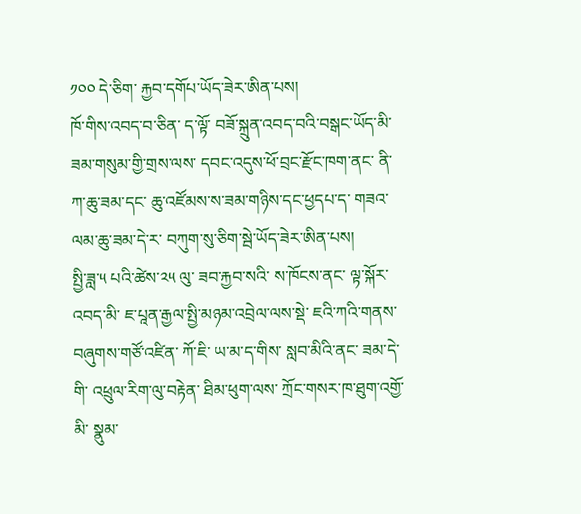༡༠༠ དེ་ཅིག་ རྐྱབ་དགོཔ་ཡོད་ཟེར་ཨིན་པས།
ཁོ་གིས་འབད་བ་ཅིན་ ད་ལྟོ་ བཟོ་སྐྲུན་འབད་བའི་བསྒང་ཡོད་མི་ ཟམ་གསུམ་གྱི་གྲས་ལས་ དབང་འདུས་ཕོ་བྲང་རྫོང་ཁག་ནང་ ནི་ཀ་ཆུ་ཟམ་དང་ ཆུ་འཛོམས་ས་ཟམ་གཉིས་དང་ཕྱདཔ་ད་ གཟའ་ལམ་ཆུ་ཟམ་དེ་ར་ བཀུག་སུ་ཅིག་སྦེ་ཡོད་ཟེར་ཨིན་པས།
སྤྱི་ཟླ་༥ པའི་ཚེས་༢༥ ལུ་ ཟབ་རྐྱབ་སའི་ ས་ཁོངས་ནང་ ལྟ་སྐོར་འབད་མི་ ཇ་པཱན་རྒྱལ་སྤྱི་མཉམ་འབྲེལ་ལས་སྡེ་ ཇའི་ཀའི་གནས་བཞུགས་གཙོ་འཛིན་ ཀོ་ཇི་ ཡ་མ་ད་གིས་ སླབ་མིའི་ནང་ ཟམ་དེ་གི་ འཕྲུལ་རིག་ལུ་བརྟེན་ ཐིམ་ཕུག་ལས་ ཀྲོང་གསར་ཁ་ཐུག་འགྱོ་མི་ སྣུམ་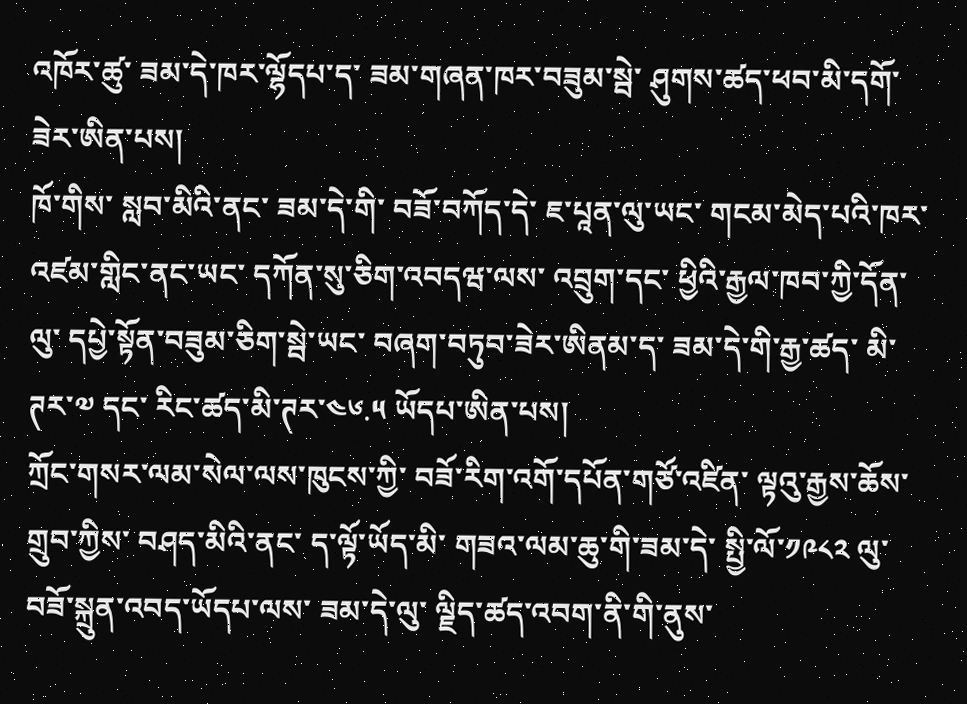འཁོར་ཚུ་ ཟམ་དེ་ཁར་ལྷོདཔ་ད་ ཟམ་གཞན་ཁར་བཟུམ་སྦེ་ ཤུགས་ཚད་ཕབ་མི་དགོ་ཟེར་ཨིན་པས།
ཁོ་གིས་ སླབ་མིའི་ནང་ ཟམ་དེ་གི་ བཟོ་བཀོད་དེ་ ཇ་པཱན་ལུ་ཡང་ གངམ་མེད་པའི་ཁར་ འཛམ་གླིང་ནང་ཡང་ དཀོན་སུ་ཅིག་འབདཝ་ལས་ འབྲུག་དང་ ཕྱིའི་རྒྱལ་ཁབ་ཀྱི་དོན་ལུ་ དཔྱེ་སྟོན་བཟུམ་ཅིག་སྦེ་ཡང་ བཞག་བཏུབ་ཟེར་ཨིནམ་ད་ ཟམ་དེ་གི་རྒྱ་ཚད་ མི་ཊཪ་༧ དང་ རིང་ཚད་མི་ཊར་༤༦.༥ ཡོདཔ་ཨིན་པས།
ཀྲོང་གསར་ལམ་སེལ་ལས་ཁུངས་ཀྱི་ བཟོ་རིག་འགོ་དཔོན་གཙོ་འཛིན་ ལྟའུ་རྒྱས་ཆོས་གྲུབ་ཀྱིས་ བཤད་མིའི་ནང་ ད་ལྟོ་ཡོད་མི་ གཟའ་ལམ་ཆུ་གི་ཟམ་དེ་ སྤྱི་ལོ་༡༩༨༢ ལུ་ བཟོ་སྐྲུན་འབད་ཡོདཔ་ལས་ ཟམ་དེ་ལུ་ ལྗིད་ཚད་འབག་ནི་གི་ནུས་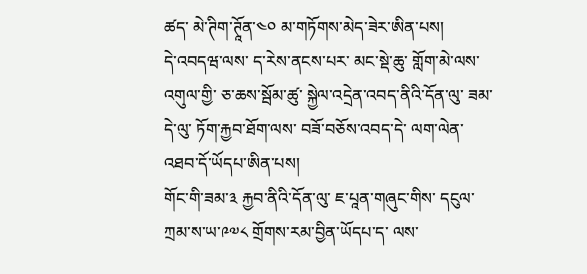ཚད་ མེ་ཊིག་ཊཱོན་༤༠ མ་གཏོགས་མེད་ཟེར་ཨིན་པས།
དེ་འབདཝ་ལས་ ད་རེས་ནངས་པར་ མང་སྡེ་ཆུ་ གློག་མེ་ལས་འགུལ་གྱི་ ཅ་ཆས་སྦོམ་ཚུ་ སྐྱེལ་འདྲེན་འབད་ནིའི་དོན་ལུ་ ཟམ་དེ་ལུ་ ཏོག་རྐྱབ་ཐོག་ལས་ བཟོ་བཅོས་འབད་དེ་ ལག་ལེན་འཐབ་དོ་ཡོདཔ་ཨིན་པས།
གོང་གི་ཟམ་༣ རྐྱབ་ནིའི་དོན་ལུ་ ཇ་པཱན་གཞུང་གིས་ དངུལ་ཀྲམ་ས་ཡ་༩༧༨ གྲོགས་རམ་བྱིན་ཡོདཔ་ད་ ལས་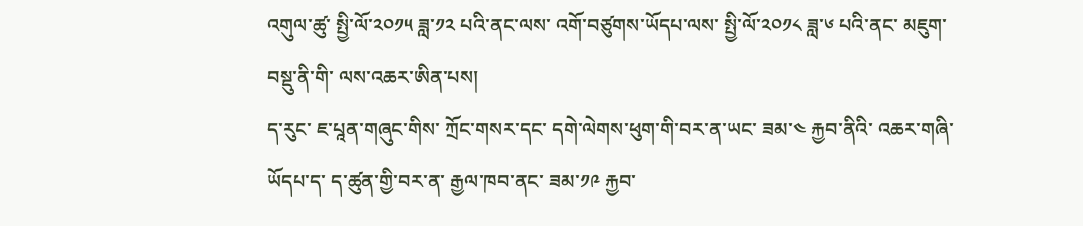འགུལ་ཚུ་ སྤྱི་ལོ་༢༠༡༥ ཟླ་༡༢ པའི་ནང་ལས་ འགོ་བཙུགས་ཡོདཔ་ལས་ སྤྱི་ལོ་༢༠༡༨ ཟླ་༦ པའི་ནང་ མཇུག་བསྡུ་ནི་གི་ ལས་འཆར་ཨིན་པས།
ད་རུང་ ཇ་པཱན་གཞུང་གིས་ ཀྲོང་གསར་དང་ དགེ་ལེགས་ཕུག་གི་བར་ན་ཡང་ ཟམ་༤ རྐྱབ་ནིའི་ འཆར་གཞི་ཡོདཔ་ད་ ད་ཚུན་གྱི་བར་ན་ རྒྱལ་ཁབ་ནང་ ཟམ་༡༩ རྐྱབ་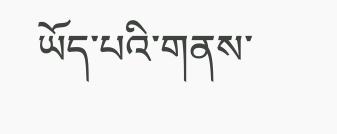ཡོད་པའི་གནས་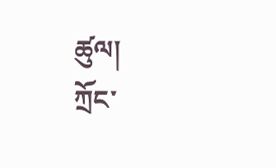ཚུལ།
ཀྲོང་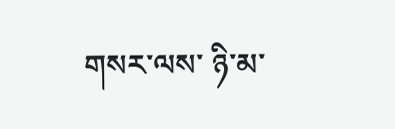གསར་ལས་ ཉི་མ་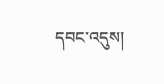དབང་འདུས།